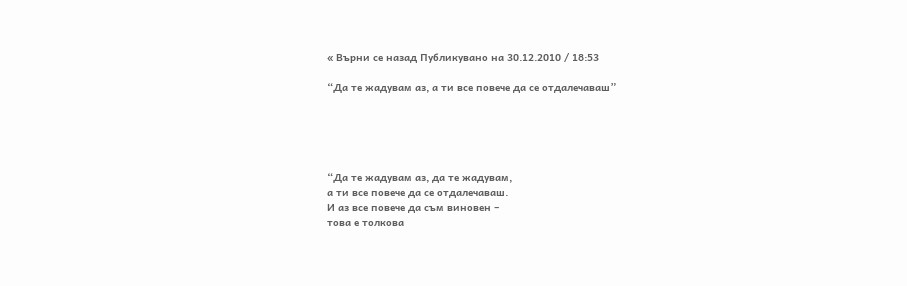« Върни се назад Публикувано на 30.12.2010 / 18:53

“Да те жадувам аз, а ти все повече да се отдалечаваш”





“Да те жадувам аз, да те жадувам,
а ти все повече да се отдалечаваш.
И аз все повече да съм виновен –
това е толкова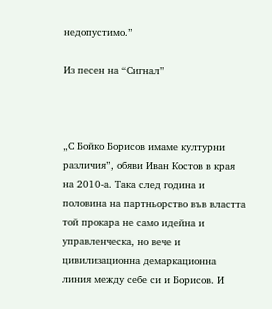недопустимо.”

Из песен на “Сигнал”



„С Бойко Борисов имаме културни различия”, обяви Иван Костов в края на 2010-а. Така след година и половина на партньорство във властта той прокара не само идейна и управленческа, но вече и цивилизационна демаркационна линия между себе си и Борисов. И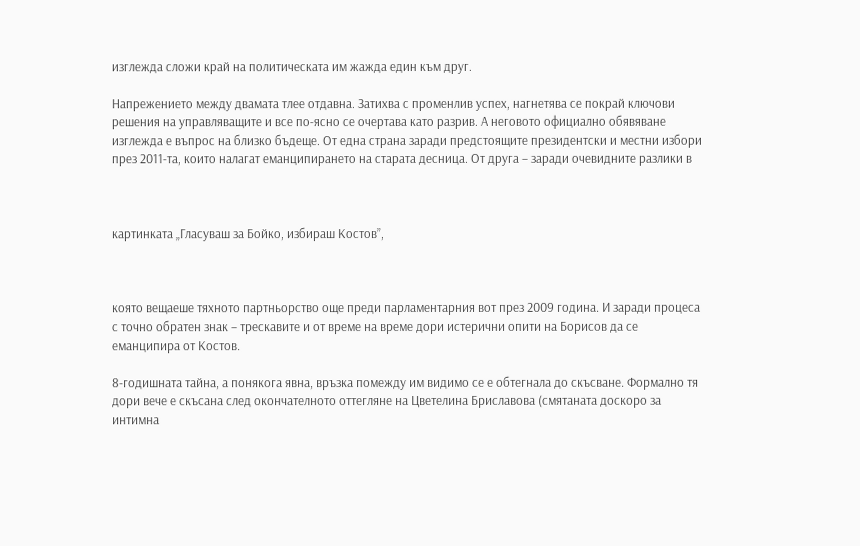изглежда сложи край на политическата им жажда един към друг.

Напрежението между двамата тлее отдавна. Затихва с променлив успех, нагнетява се покрай ключови решения на управляващите и все по-ясно се очертава като разрив. А неговото официално обявяване изглежда е въпрос на близко бъдеще. От една страна заради предстоящите президентски и местни избори през 2011-та, които налагат еманципирането на старата десница. От друга – заради очевидните разлики в



картинката „Гласуваш за Бойко, избираш Костов”,



която вещаеше тяхното партньорство още преди парламентарния вот през 2009 година. И заради процеса с точно обратен знак – трескавите и от време на време дори истерични опити на Борисов да се еманципира от Костов.

8-годишната тайна, а понякога явна, връзка помежду им видимо се е обтегнала до скъсване. Формално тя дори вече е скъсана след окончателното оттегляне на Цветелина Бриславова (смятаната доскоро за интимна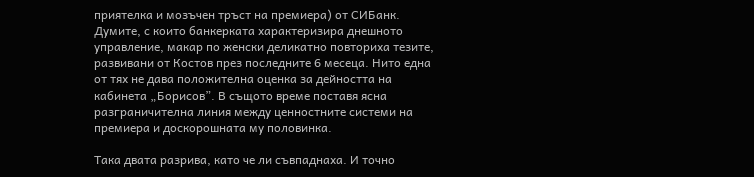приятелка и мозъчен тръст на премиера) от СИБанк. Думите, с които банкерката характеризира днешното управление, макар по женски деликатно повториха тезите, развивани от Костов през последните 6 месеца. Нито една от тях не дава положителна оценка за дейността на кабинета „Борисов”. В същото време поставя ясна разграничителна линия между ценностните системи на премиера и доскорошната му половинка.

Така двата разрива, като че ли съвпаднаха. И точно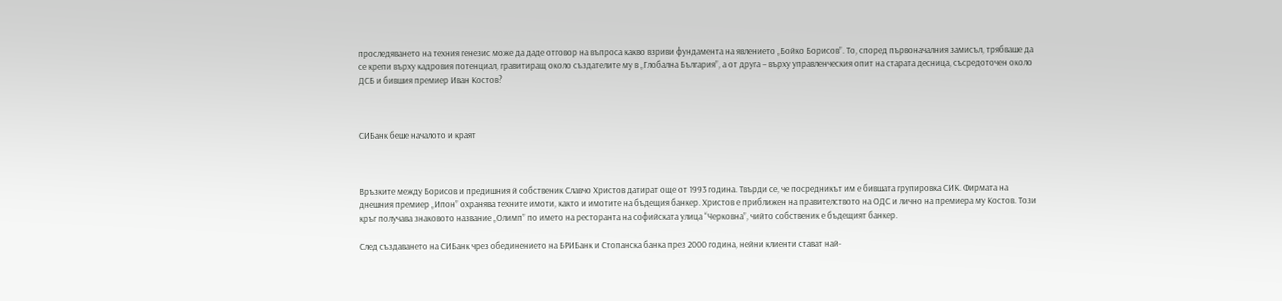проследяването на техния генезис може да даде отговор на въпроса какво взриви фундамента на явлението „Бойко Борисов”. То, според първоначалния замисъл, трябваше да се крепи върху кадровия потенциал, гравитиращ около създателите му в „Глобална България”, а от друга – върху управленческия опит на старата десница, съсредоточен около ДСБ и бившия премиер Иван Костов?



СИБанк беше началото и краят



Връзките между Борисов и предишния й собственик Славчо Христов датират още от 1993 година. Твърди се, че посредникът им е бившата групировка СИК. Фирмата на днешния премиер „Ипон” охранява техните имоти, както и имотите на бъдещия банкер. Христов е приближен на правителството на ОДС и лично на премиера му Костов. Този кръг получава знаковото название „Олимп” по името на ресторанта на софийската улица “Черковна”, чийто собственик е бъдещият банкер.

След създаването на СИБанк чрез обединението на БРИБанк и Стопанска банка през 2000 година, нейни клиенти стават най-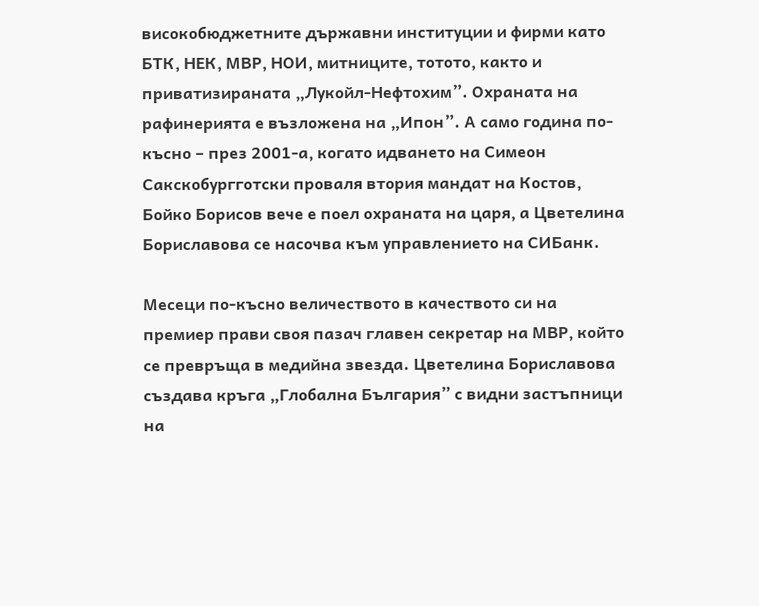високобюджетните държавни институции и фирми като БТК, НЕК, МВР, НОИ, митниците, тотото, както и приватизираната „Лукойл-Нефтохим”. Охраната на рафинерията е възложена на „Ипон”. А само година по-късно – през 2001-а, когато идването на Симеон Сакскобургготски проваля втория мандат на Костов, Бойко Борисов вече е поел охраната на царя, а Цветелина Бориславова се насочва към управлението на СИБанк.

Месеци по-късно величеството в качеството си на премиер прави своя пазач главен секретар на МВР, който се превръща в медийна звезда. Цветелина Бориславова създава кръга „Глобална България” с видни застъпници на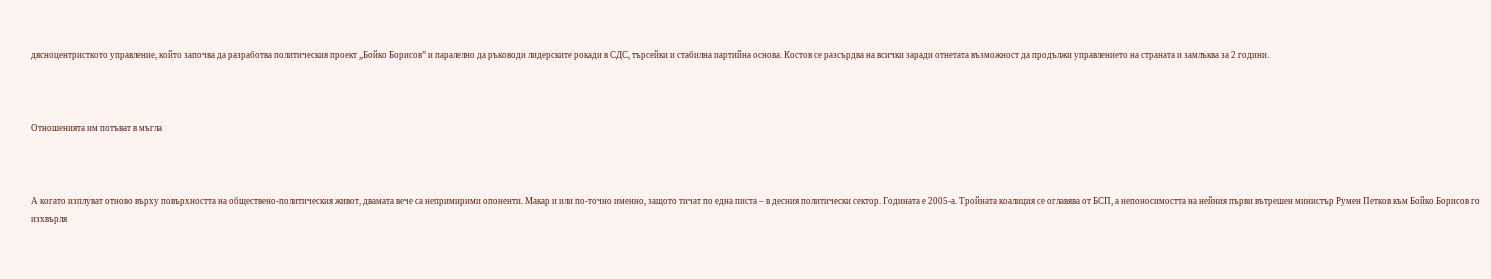дясноцентристкото управление, който започва да разработва политическия проект „Бойко Борисов” и паралелно да ръководи лидерските рокади в СДС, търсейки и стабилна партийна основа. Костов се разсърдва на всички заради отнетата възможност да продължи управлението на страната и замлъква за 2 години.



Отношенията им потъват в мъгла



А когато изплуват отново върху повърхността на обществено-политическия живот, двамата вече са непримирими опоненти. Макар и или по-точно именно, защото тичат по една писта – в десния политически сектор. Годината е 2005-а. Тройната коалиция се оглавява от БСП, а непоносимостта на нейния първи вътрешен министър Румен Петков към Бойко Борисов го изхвърля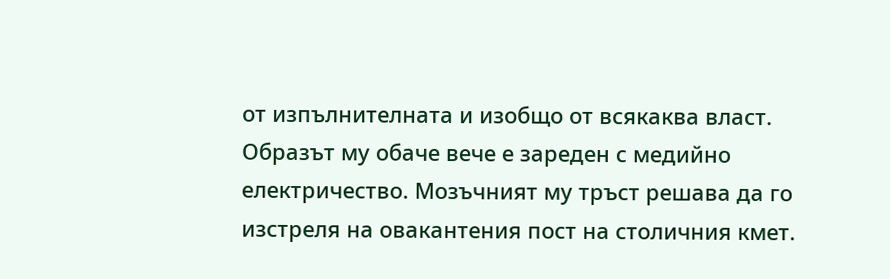от изпълнителната и изобщо от всякаква власт. Образът му обаче вече е зареден с медийно електричество. Мозъчният му тръст решава да го изстреля на овакантения пост на столичния кмет.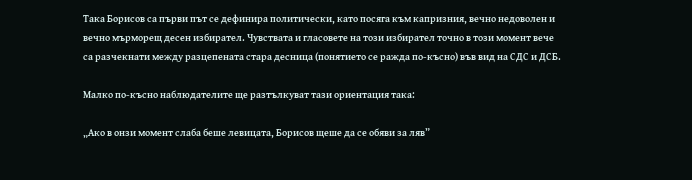Така Борисов са първи път се дефинира политически, като посяга към капризния, вечно недоволен и вечно мърморещ десен избирател. Чувствата и гласовете на този избирател точно в този момент вече са разчекнати между разцепената стара десница (понятието се ражда по-късно) във вид на СДС и ДСБ.

Малко по-късно наблюдателите ще разтълкуват тази ориентация така:

„Ако в онзи момент слаба беше левицата, Борисов щеше да се обяви за ляв”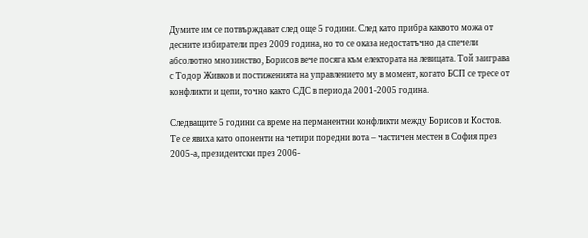Думите им се потвърждават след още 5 години. След като прибра каквото можа от десните избиратели през 2009 година, но то се оказа недостатъчно да спечели абсолютно мнозинство, Борисов вече посяга към електората на левицата. Той заиграва с Тодор Живков и постиженията на управлението му в момент, когато БСП се тресе от конфликти и цепи, точно както СДС в периода 2001-2005 година.

Следващите 5 години са време на перманентни конфликти между Борисов и Костов. Те се явиха като опоненти на четири поредни вота – частичен местен в София през 2005-а, президентски през 2006-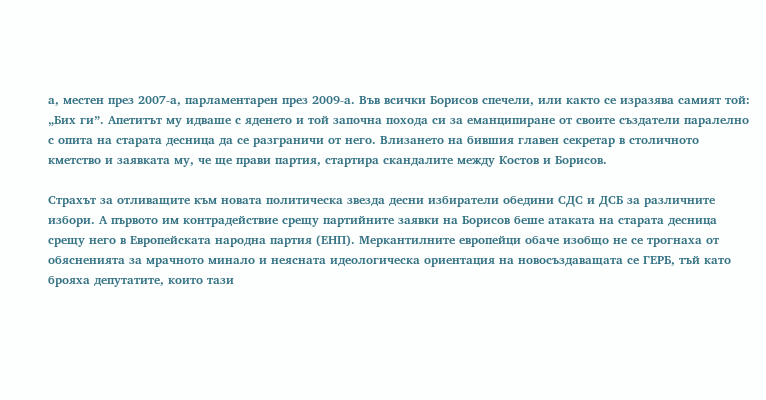а, местен през 2007-а, парламентарен през 2009-а. Във всички Борисов спечели, или както се изразява самият той: „Бих ги”. Апетитът му идваше с яденето и той започна похода си за еманципиране от своите създатели паралелно с опита на старата десница да се разграничи от него. Влизането на бившия главен секретар в столичното кметство и заявката му, че ще прави партия, стартира скандалите между Костов и Борисов.

Страхът за отливащите към новата политическа звезда десни избиратели обедини СДС и ДСБ за различните избори. А първото им контрадействие срещу партийните заявки на Борисов беше атаката на старата десница срещу него в Европейската народна партия (ЕНП). Меркантилните европейци обаче изобщо не се трогнаха от обясненията за мрачното минало и неясната идеологическа ориентация на новосъздаващата се ГЕРБ, тъй като брояха депутатите, които тази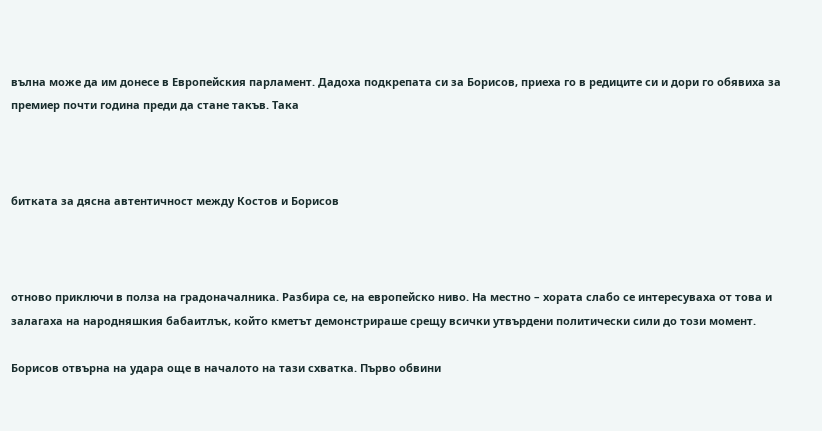вълна може да им донесе в Европейския парламент. Дадоха подкрепата си за Борисов, приеха го в редиците си и дори го обявиха за премиер почти година преди да стане такъв. Така



битката за дясна автентичност между Костов и Борисов



отново приключи в полза на градоначалника. Разбира се, на европейско ниво. На местно – хората слабо се интересуваха от това и залагаха на народняшкия бабаитлък, който кметът демонстрираше срещу всички утвърдени политически сили до този момент.

Борисов отвърна на удара още в началото на тази схватка. Първо обвини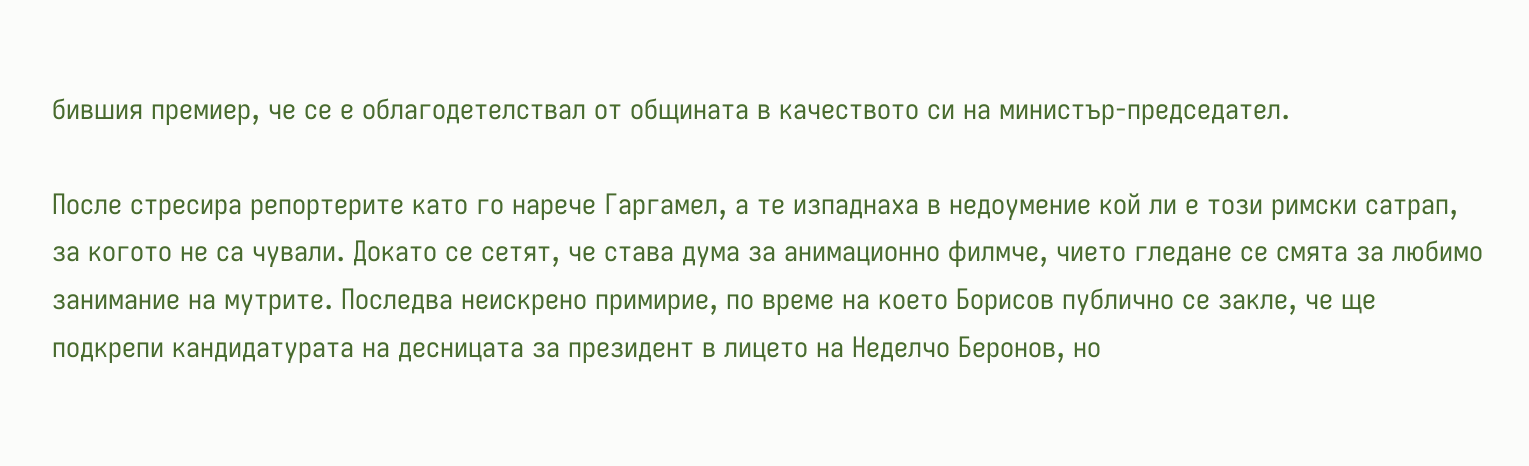бившия премиер, че се е облагодетелствал от общината в качеството си на министър-председател.

После стресира репортерите като го нарече Гаргамел, а те изпаднаха в недоумение кой ли е този римски сатрап, за когото не са чували. Докато се сетят, че става дума за анимационно филмче, чието гледане се смята за любимо занимание на мутрите. Последва неискрено примирие, по време на което Борисов публично се закле, че ще подкрепи кандидатурата на десницата за президент в лицето на Неделчо Беронов, но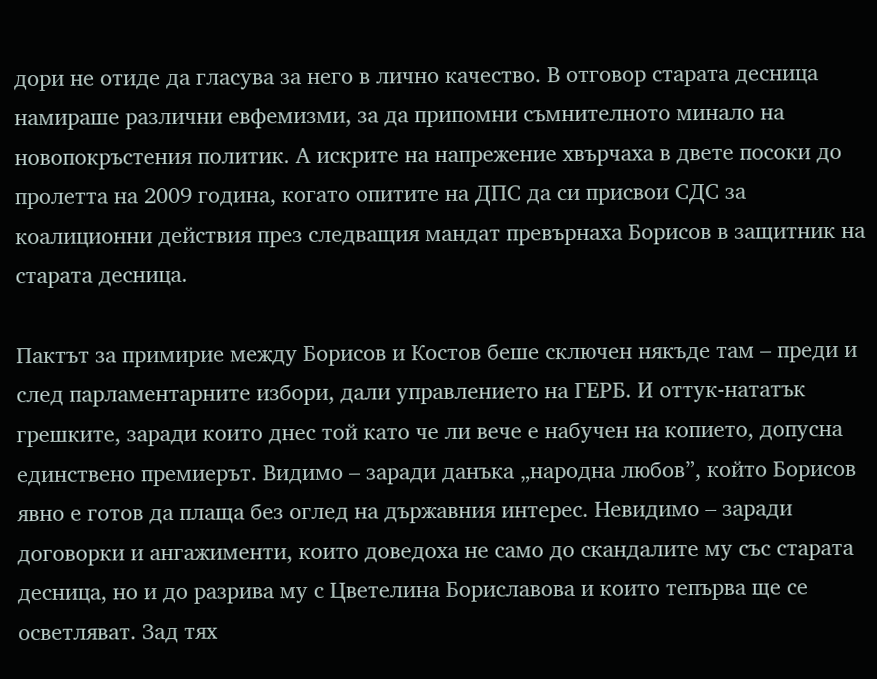дори не отиде да гласува за него в лично качество. В отговор старата десница намираше различни евфемизми, за да припомни съмнителното минало на новопокръстения политик. А искрите на напрежение хвърчаха в двете посоки до пролетта на 2009 година, когато опитите на ДПС да си присвои СДС за коалиционни действия през следващия мандат превърнаха Борисов в защитник на старата десница.

Пактът за примирие между Борисов и Костов беше сключен някъде там – преди и след парламентарните избори, дали управлението на ГЕРБ. И оттук-нататък грешките, заради които днес той като че ли вече е набучен на копието, допусна единствено премиерът. Видимо – заради данъка „народна любов”, който Борисов явно е готов да плаща без оглед на държавния интерес. Невидимо – заради договорки и ангажименти, които доведоха не само до скандалите му със старата десница, но и до разрива му с Цветелина Бориславова и които тепърва ще се осветляват. Зад тях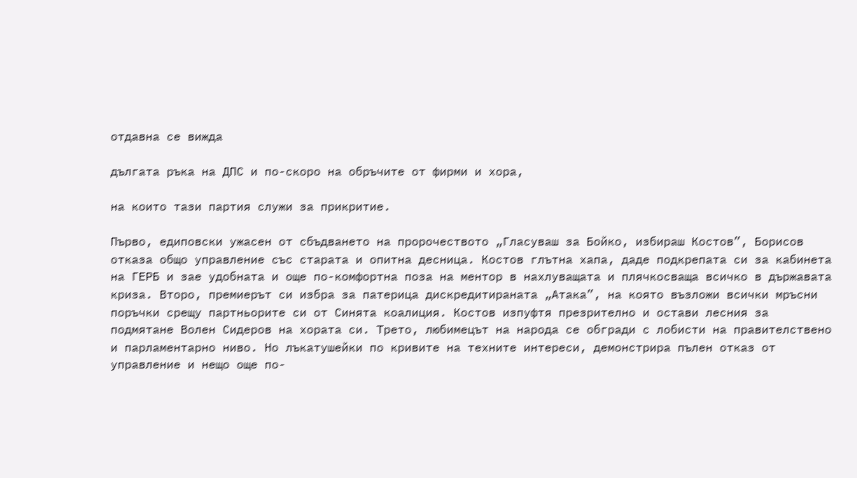отдавна се вижда

дългата ръка на ДПС и по-скоро на обръчите от фирми и хора,

на които тази партия служи за прикритие.

Първо, едиповски ужасен от сбъдването на пророчеството „Гласуваш за Бойко, избираш Костов”, Борисов отказа общо управление със старата и опитна десница. Костов глътна хапа, даде подкрепата си за кабинета на ГЕРБ и зае удобната и още по-комфортна поза на ментор в нахлуващата и плячкосваща всичко в държавата криза. Второ, премиерът си избра за патерица дискредитираната „Атака”, на която възложи всички мръсни поръчки срещу партньорите си от Синята коалиция. Костов изпуфтя презрително и остави лесния за подмятане Волен Сидеров на хората си. Трето, любимецът на народа се обгради с лобисти на правителствено и парламентарно ниво. Но лъкатушейки по кривите на техните интереси, демонстрира пълен отказ от управление и нещо още по-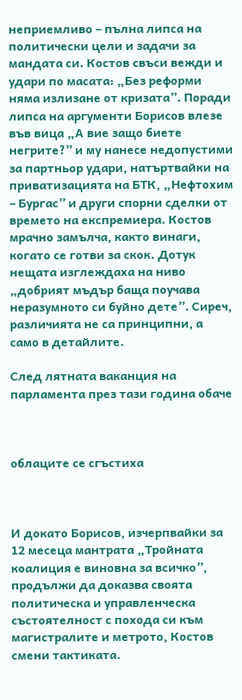неприемливо – пълна липса на политически цели и задачи за мандата си. Костов свъси вежди и удари по масата: „Без реформи няма излизане от кризата”. Поради липса на аргументи Борисов влезе във вица „А вие защо биете негрите?” и му нанесе недопустими за партньор удари, натъртвайки на приватизацията на БТК, „Нефтохим – Бургас” и други спорни сделки от времето на експремиера. Костов мрачно замълча, както винаги, когато се готви за скок. Дотук нещата изглеждаха на ниво „добрият мъдър баща поучава неразумното си буйно дете”. Сиреч, различията не са принципни, а само в детайлите.

След лятната ваканция на парламента през тази година обаче



облаците се сгъстиха



И докато Борисов, изчерпвайки за 12 месеца мантрата „Тройната коалиция е виновна за всичко”, продължи да доказва своята политическа и управленческа състоятелност с похода си към магистралите и метрото, Костов смени тактиката.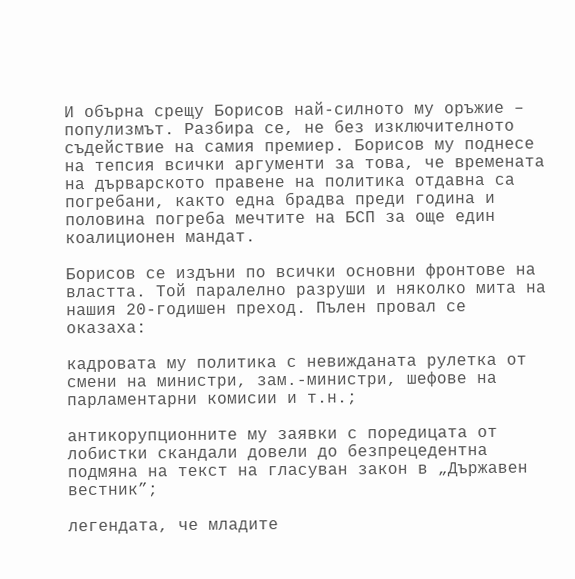И обърна срещу Борисов най-силното му оръжие – популизмът. Разбира се, не без изключителното съдействие на самия премиер. Борисов му поднесе на тепсия всички аргументи за това, че времената на дърварското правене на политика отдавна са погребани, както една брадва преди година и половина погреба мечтите на БСП за още един коалиционен мандат.

Борисов се издъни по всички основни фронтове на властта. Той паралелно разруши и няколко мита на нашия 20-годишен преход. Пълен провал се оказаха:

кадровата му политика с невижданата рулетка от смени на министри, зам.-министри, шефове на парламентарни комисии и т.н.;

антикорупционните му заявки с поредицата от лобистки скандали довели до безпрецедентна подмяна на текст на гласуван закон в „Държавен вестник”;

легендата, че младите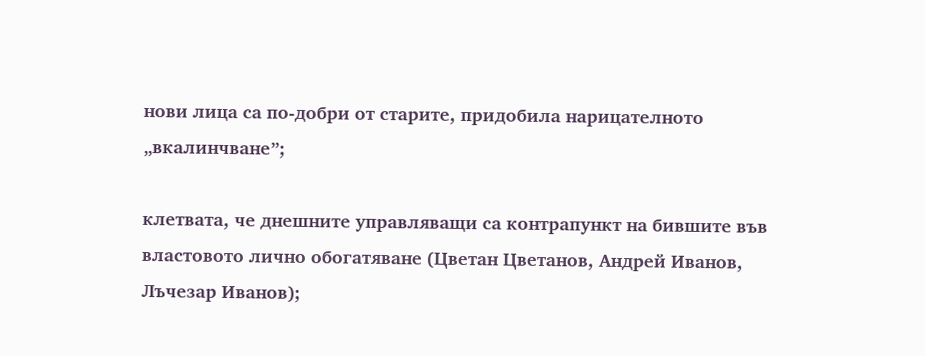нови лица са по-добри от старите, придобила нарицателното „вкалинчване”;

клетвата, че днешните управляващи са контрапункт на бившите във властовото лично обогатяване (Цветан Цветанов, Андрей Иванов, Лъчезар Иванов);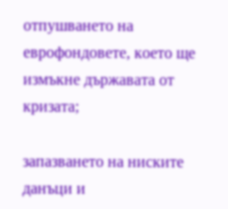отпушването на еврофондовете, което ще измъкне държавата от кризата;

запазването на ниските данъци и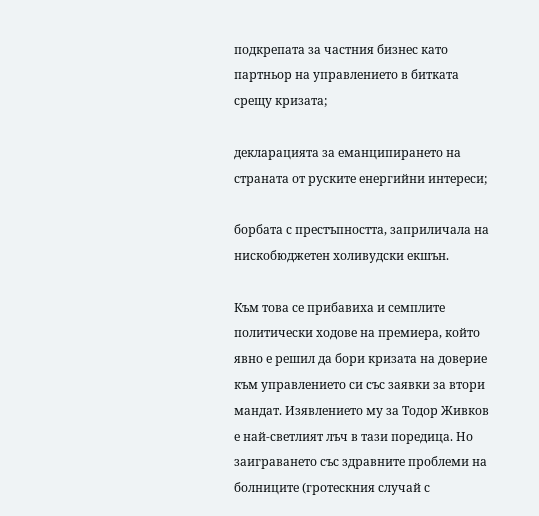подкрепата за частния бизнес като партньор на управлението в битката срещу кризата;

декларацията за еманципирането на страната от руските енергийни интереси;

борбата с престъпността, заприличала на нискобюджетен холивудски екшън.

Към това се прибавиха и семплите политически ходове на премиера, който явно е решил да бори кризата на доверие към управлението си със заявки за втори мандат. Изявлението му за Тодор Живков е най-светлият лъч в тази поредица. Но заиграването със здравните проблеми на болниците (гротескния случай с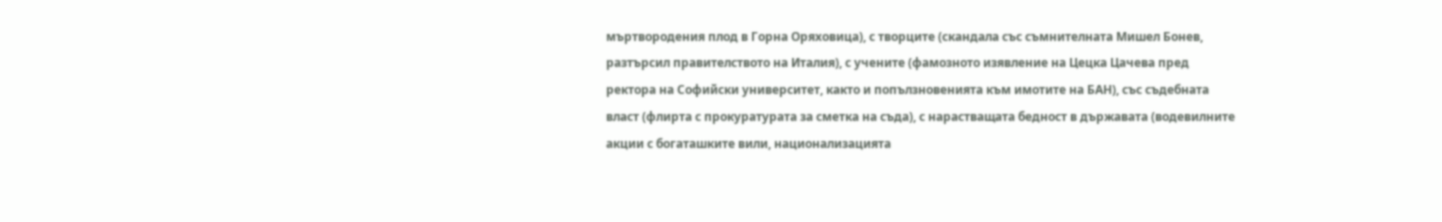мъртвородения плод в Горна Оряховица), с творците (скандала със съмнителната Мишел Бонев, разтърсил правителството на Италия), с учените (фамозното изявление на Цецка Цачева пред ректора на Софийски университет, както и попълзновенията към имотите на БАН), със съдебната власт (флирта с прокуратурата за сметка на съда), с нарастващата бедност в държавата (водевилните акции с богаташките вили, национализацията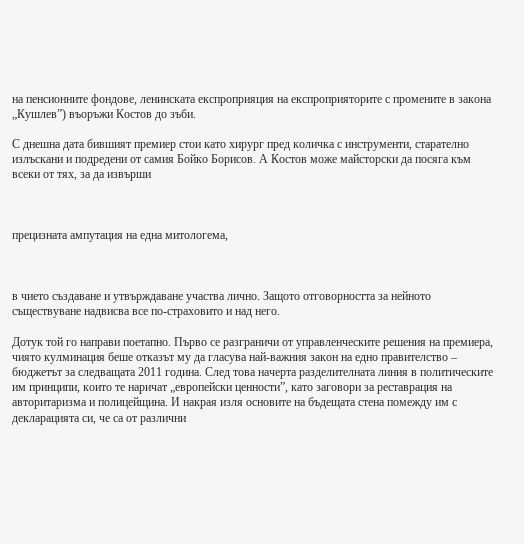на пенсионните фондове, ленинската експроприяция на експроприяторите с промените в закона „Кушлев”) въоръжи Костов до зъби.

С днешна дата бившият премиер стои като хирург пред количка с инструменти, старателно излъскани и подредени от самия Бойко Борисов. А Костов може майсторски да посяга към всеки от тях, за да извърши



прецизната ампутация на една митологема,



в чието създаване и утвърждаване участва лично. Защото отговорността за нейното съществуване надвисва все по-страховито и над него.

Дотук той го направи поетапно. Първо се разграничи от управленческите решения на премиера, чиято кулминация беше отказът му да гласува най-важния закон на едно правителство – бюджетът за следващата 2011 година. След това начерта разделителната линия в политическите им принципи, които те наричат „европейски ценности”, като заговори за реставрация на авторитаризма и полицейщина. И накрая изля основите на бъдещата стена помежду им с декларацията си, че са от различни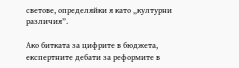светове, определяйки я като „културни различия”.

Ако битката за цифрите в бюджета, експертните дебати за реформите в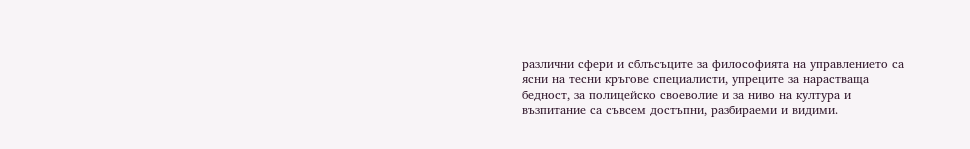различни сфери и сблъсъците за философията на управлението са ясни на тесни кръгове специалисти, упреците за нарастваща бедност, за полицейско своеволие и за ниво на култура и възпитание са съвсем достъпни, разбираеми и видими.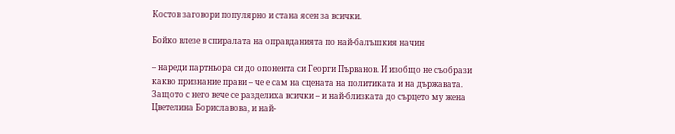Костов заговори популярно и стана ясен за всички.

Бойко влезе в спиралата на оправданията по най-балъшкия начин

– нареди партньора си до опонента си Георги Първанов. И изобщо не съобрази какво признание прави – че е сам на сцената на политиката и на държавата. Защото с него вече се разделиха всички – и най-близката до сърцето му жена Цветелина Бориславова, и най-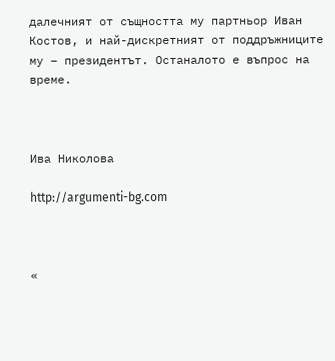далечният от същността му партньор Иван Костов, и най-дискретният от поддръжниците му – президентът. Останалото е въпрос на време.



Ива Николова

http://argumenti-bg.com



«